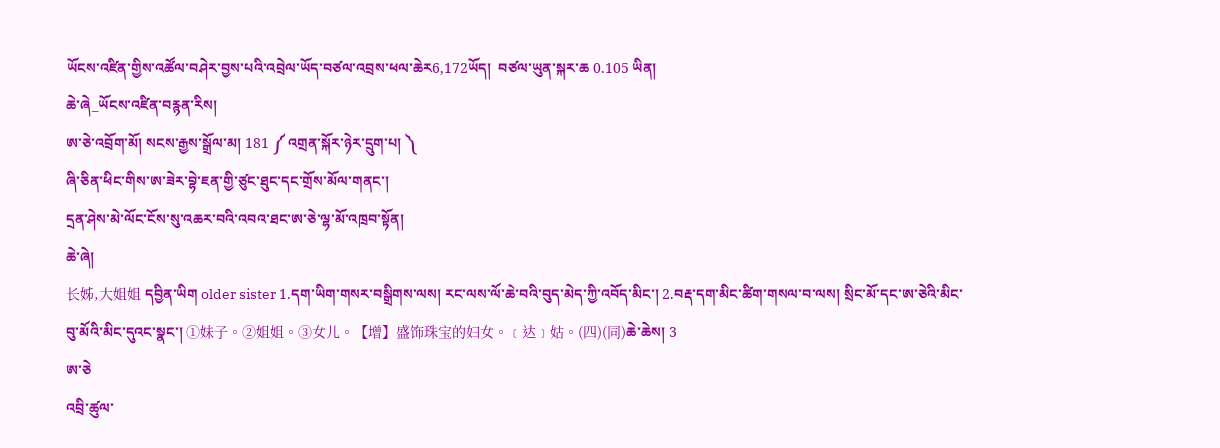ཡོངས་འཛིན་གྱིས་འཚོལ་བཤེར་བྱས་པའི་འབྲེལ་ཡོད་བཙལ་འབྲས་ཕལ་ཆེར6,172ཡོད།  བཙལ་ཡུན་སྐར་ཆ 0.105 ཡིན།
ཆེ་ཞེ_ཡོངས་འཛིན་བརྙན་རིས།
ཨ་ཅེ་འབྲོག་མོ། སངས་རྒྱས་སྒྲོལ་མ། 181 ༼ འགྲན་སྐོར་ཉེར་དྲུག་པ། ༽
ཞི་ཅིན་ཕིང་གིས་ཨ་ཟེར་བྷེ་ཇན་གྱི་ཙུང་ཐུང་དང་གྲོས་མོལ་གནང་།
དྲན་ཤེས་མེ་ལོང་ངོས་སུ་འཆར་བའི་འབའ་ཐང་ཨ་ཅེ་ལྷ་མོ་འཁྲབ་སྟོན།
ཆེ་ཞེ།
长姊,大姐姐 དབྱིན་ཡིག older sister 1.དག་ཡིག་གསར་བསྒྲིགས་ལས། རང་ལས་ལོ་ཆེ་བའི་བུད་མེད་ཀྱི་འབོད་མིང་། 2.བརྡ་དག་མིང་ཚིག་གསལ་བ་ལས། སྲིང་མོ་དང་ཨ་ཅེའི་མིང་བུ་མོའི་མིང་དུའང་སྣང་། ①妹子。②姐姐。③女儿。【增】盛饰珠宝的妇女。﹝达﹞姑。(四)(同)ཆེ་ཆེས། 3
ཨ་ཅེ
འབྲི་ཚུལ་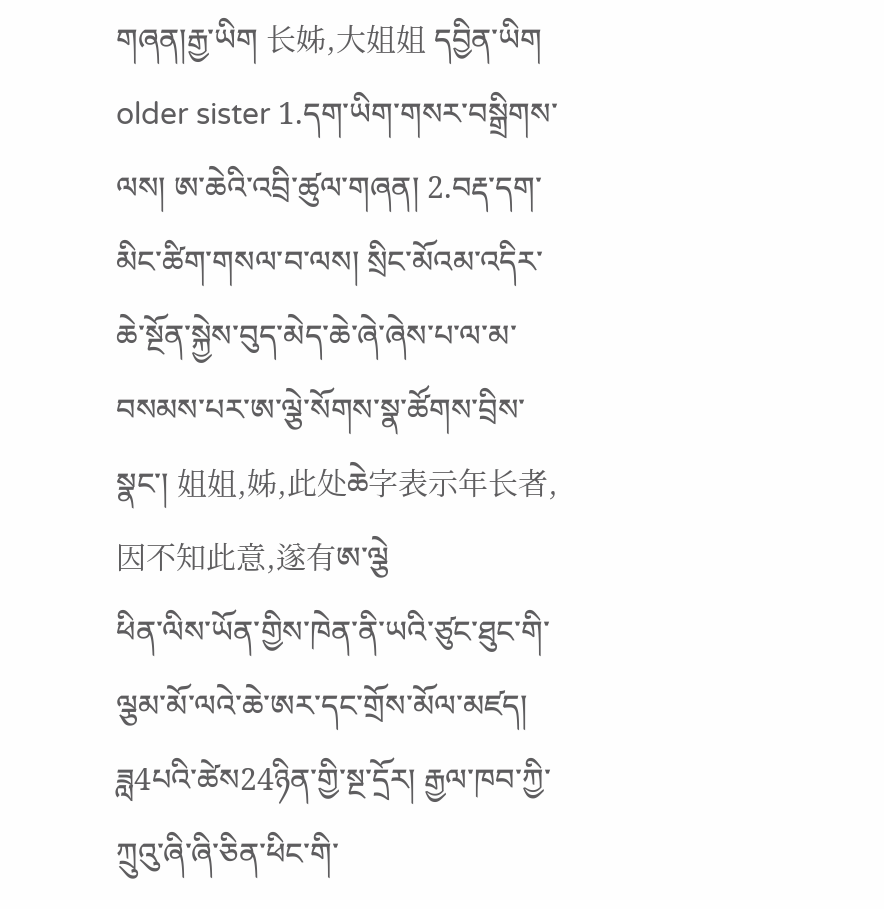གཞན།རྒྱ་ཡིག 长姊,大姐姐 དབྱིན་ཡིག older sister 1.དག་ཡིག་གསར་བསྒྲིགས་ལས། ཨ་ཆེའི་འབྲི་ཚུལ་གཞན། 2.བརྡ་དག་མིང་ཚིག་གསལ་བ་ལས། སྲིང་མོའམ་འདིར་ཆེ་སྔོན་སྐྱེས་བུད་མེད་ཆེ་ཞེ་ཞེས་པ་ལ་མ་བསམས་པར་ཨ་ལྕེ་སོགས་སྣ་ཚོགས་བྲིས་སྣང་། 姐姐,姊,此处ཆེ字表示年长者,因不知此意,遂有ཨ་ལྕེ
ཕིན་ལིས་ཡོན་གྱིས་ཁེན་ནི་ཡའི་ཙུང་ཐུང་གི་ལྕམ་མོ་ལའེ་ཆེ་ཨར་དང་གྲོས་མོལ་མཛད།
ཟླ4པའི་ཚེས24ཉིན་གྱི་སྔ་དྲོར། རྒྱལ་ཁབ་ཀྱི་ཀྲུའུ་ཞི་ཞི་ཅིན་ཕིང་གི་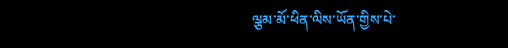ལྕམ་མོ་ཕིན་ལིས་ཡོན་གྱིས་པེ་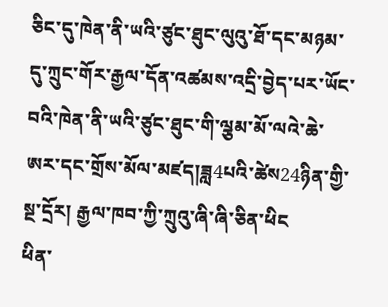ཅིང་དུ་ཁེན་ནི་ཡའི་ཙུང་ཐུང་ལུའུ་ཐོ་དང་མཉམ་དུ་ཀྲུང་གོར་རྒྱལ་དོན་འཚམས་འདྲི་བྱེད་པར་ཡོང་བའི་ཁེན་ནི་ཡའི་ཙུང་ཐུང་གི་ལྕམ་མོ་ལའེ་ཆེ་ཨར་དང་གྲོས་མོལ་མཛད།ཟླ4པའི་ཚེས24ཉིན་གྱི་སྔ་དྲོར། རྒྱལ་ཁབ་ཀྱི་ཀྲུའུ་ཞི་ཞི་ཅིན་ཕིང
ཕིན་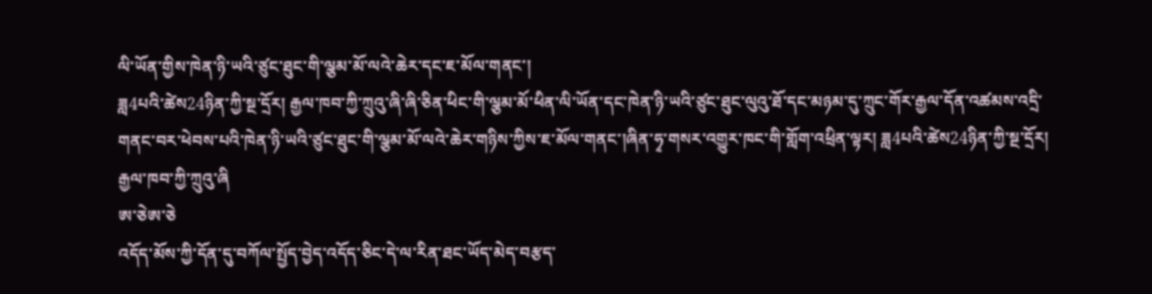ལི་ཡོན་གྱིས་ཁེན་ཉི་ཡའི་ཙུང་ཐུང་གི་ལྕམ་མོ་ལའེ་ཆེར་དང་ཇ་མོལ་གནང་།
ཟླ4པའི་ཚེས24ཉིན་ཀྱི་སྔ་དྲོར། རྒྱལ་ཁབ་ཀྱི་ཀྲུའུ་ཞི་ཞི་ཅིན་ཕིང་གི་ལྕམ་མོ་ཕིན་ལི་ཡོན་དང་ཁེན་ཉི་ཡའི་ཙུང་ཐུང་ལུའུ་ཐོ་དང་མཉམ་དུ་ཀྲུང་གོར་རྒྱལ་དོན་འཚམས་འདྲི་གནང་བར་ཕེབས་པའི་ཁེན་ཉི་ཡའི་ཙུང་ཐུང་གི་ལྕམ་མོ་ལའེ་ཆེར་གཉིས་ཀྱིས་ཇ་མོལ་གནང་།ཞིན་ཧྭ་གསར་འགྱུར་ཁང་གི་གློག་འཕྲིན་ལྟར། ཟླ4པའི་ཚེས24ཉིན་ཀྱི་སྔ་དྲོར། རྒྱལ་ཁབ་ཀྱི་ཀྲུའུ་ཞི
ཨ་ཅེཨ་ཅེ
འདོད་མོས་ཀྱི་དོན་དུ་བཀོལ་སྤྱོད་བྱེད་འདོད་ཅིང་དེ་ལ་རིན་ཐང་ཡོད་མེད་བརྩད་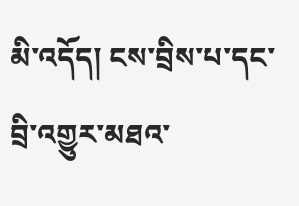མི་འདོད། ངས་བྲིས་པ་དང་བྲི་འགྱུར་མཐའ་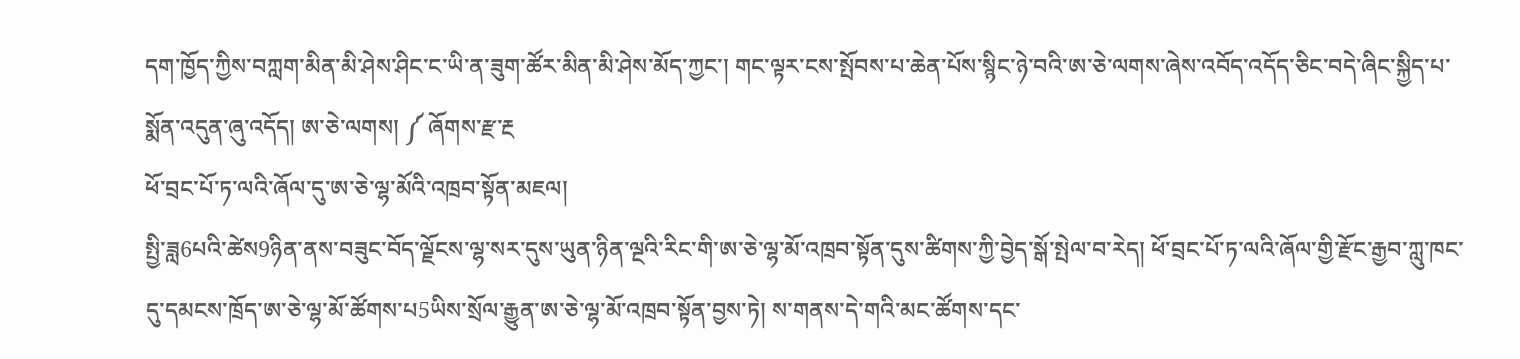དག་ཁྱོད་ཀྱིས་བཀླག་མིན་མི་ཤེས་ཤིང་ང་ཡི་ན་ཟུག་ཚོར་མིན་མི་ཤེས་མོད་ཀྱང་། གང་ལྟར་ངས་སྤོབས་པ་ཆེན་པོས་སྙིང་ཉེ་བའི་ཨ་ཅེ་ལགས་ཞེས་འབོད་འདོད་ཅིང་བདེ་ཞིང་སྐྱིད་པ་སྨོན་འདུན་ཞུ་འདོད། ཨ་ཅེ་ལགས། ༼ ཞོགས་རྫ་རྔ
ཕོ་བྲང་པོ་ཏ་ལའི་ཞོལ་དུ་ཨ་ཅེ་ལྷ་མོའི་འཁྲབ་སྟོན་མཇལ།
སྤྱི་ཟླ6པའི་ཚེས9ཉིན་ནས་བཟུང་བོད་ལྗོངས་ལྷ་སར་དུས་ཡུན་ཉིན་ལྔའི་རིང་གི་ཨ་ཅེ་ལྷ་མོ་འཁྲབ་སྟོན་དུས་ཚིགས་ཀྱི་བྱེད་སྒོ་སྤེལ་བ་རེད། ཕོ་བྲང་པོ་ཏ་ལའི་ཞོལ་གྱི་རྫོང་རྒྱབ་ཀླུ་ཁང་དུ་དམངས་ཁྲོད་ཨ་ཅེ་ལྷ་མོ་ཚོགས་པ5ཡིས་སྲོལ་རྒྱུན་ཨ་ཅེ་ལྷ་མོ་འཁྲབ་སྟོན་བྱས་ཏེ། ས་གནས་དེ་གའི་མང་ཚོགས་དང་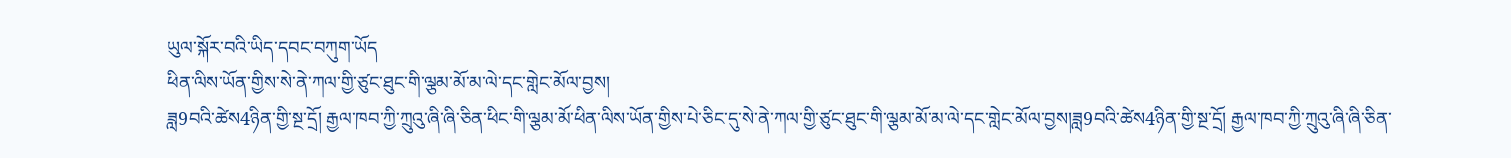ཡུལ་སྐོར་བའི་ཡིད་དབང་བཀུག་ཡོད
ཕིན་ལིས་ཡོན་གྱིས་སེ་ནེ་ཀལ་གྱི་ཙུང་ཐུང་གི་ལྕམ་མོ་མ་ལེ་དང་གླེང་མོལ་བྱས།
ཟླ9བའི་ཚེས4ཉིན་གྱི་སྔ་དྲོ། རྒྱལ་ཁབ་ཀྱི་ཀྲུའུ་ཞི་ཞི་ཅིན་ཕིང་གི་ལྕམ་མོ་ཕིན་ལིས་ཡོན་གྱིས་པེ་ཅིང་དུ་སེ་ནེ་ཀལ་གྱི་ཙུང་ཐུང་གི་ལྕམ་མོ་མ་ལེ་དང་གླེང་མོལ་བྱས།ཟླ9བའི་ཚེས4ཉིན་གྱི་སྔ་དྲོ། རྒྱལ་ཁབ་ཀྱི་ཀྲུའུ་ཞི་ཞི་ཅིན་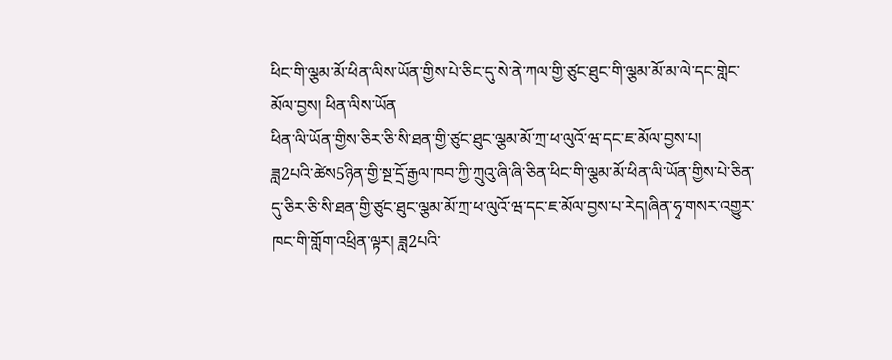ཕིང་གི་ལྕམ་མོ་ཕིན་ལིས་ཡོན་གྱིས་པེ་ཅིང་དུ་སེ་ནེ་ཀལ་གྱི་ཙུང་ཐུང་གི་ལྕམ་མོ་མ་ལེ་དང་གླེང་མོལ་བྱས། ཕིན་ལིས་ཡོན
ཕིན་ལི་ཡོན་གྱིས་ཅིར་ཅི་སི་ཐན་གྱི་ཙུང་ཐུང་ལྕམ་མོ་ཀྲ་ཕ་ལུའོ་ཝ་དང་ཇ་མོལ་བྱས་པ།
ཟླ2པའི་ཚེས5ཉིན་གྱི་སྔ་དྲོ་རྒྱལ་ཁབ་ཀྱི་ཀྲུའུ་ཞི་ཞི་ཅིན་ཕིང་གི་ལྕམ་མོ་ཕིན་ལི་ཡོན་གྱིས་པེ་ཅིན་དུ་ཅིར་ཅི་སི་ཐན་གྱི་ཙུང་ཐུང་ལྕམ་མོ་ཀྲ་ཕ་ལུའོ་ཝ་དང་ཇ་མོལ་བྱས་པ་རེད།ཞིན་ཧྭ་གསར་འགྱུར་ཁང་གི་གློག་འཕྲིན་ལྟར། ཟླ2པའི་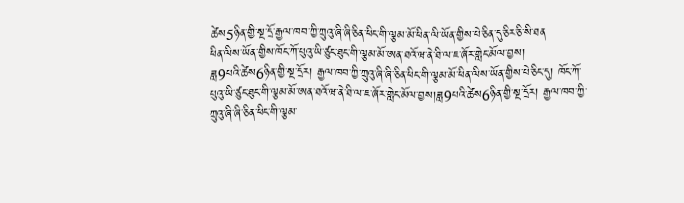ཚེས5ཉིན་གྱི་སྔ་དྲོ་རྒྱལ་ཁབ་ཀྱི་ཀྲུའུ་ཞི་ཞི་ཅིན་ཕིང་གི་ལྕམ་མོ་ཕིན་ལི་ཡོན་གྱིས་པེ་ཅིན་དུ་ཅིར་ཅི་སི་ཐན
ཕིན་ལིས་ཡོན་གྱིས་ཁོང་ཀོ་པུའུ་ཡི་ཙུང་ཐུང་གི་ལྕམ་མོ་ཨན་ཐའོ་ཝ་ནེ་ཐི་ལ་ཇ་ཞོར་གླེང་མོལ་བྱས།
ཟླ9པའི་ཚེས6ཉིན་གྱི་སྔ་དྲོར། རྒྱལ་ཁབ་ཀྱི་ཀྲུའུ་ཞི་ཞི་ཅིན་ཕིང་གི་ལྕམ་མོ་ཕིན་ལིས་ཡོན་གྱིས་པེ་ཅིང་དུ། ཁོང་ཀོ་པུའུ་ཡི་ཙུང་ཐུང་གི་ལྕམ་མོ་ཨན་ཐའོ་ཝ་ནེ་ཐི་ལ་ཇ་ཞོར་གླེང་མོལ་བྱས།ཟླ9པའི་ཚེས6ཉིན་གྱི་སྔ་དྲོར། རྒྱལ་ཁབ་ཀྱི་ཀྲུའུ་ཞི་ཞི་ཅིན་ཕིང་གི་ལྕམ་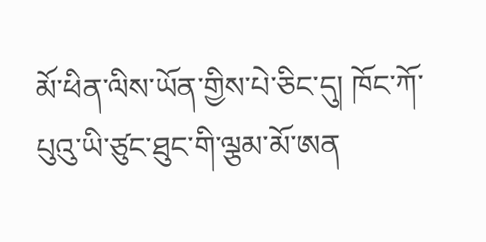མོ་ཕིན་ལིས་ཡོན་གྱིས་པེ་ཅིང་དུ། ཁོང་ཀོ་པུའུ་ཡི་ཙུང་ཐུང་གི་ལྕམ་མོ་ཨན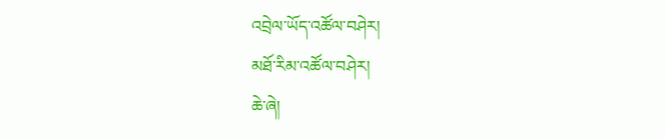འབྲེལ་ཡོད་འཚོལ་བཤེར།
མཐོ་རིམ་འཚོལ་བཤེར།
ཆེ་ཞེ།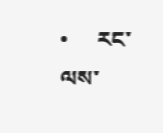•     རང་ལས་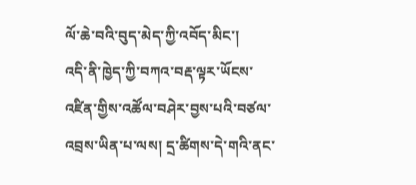ལོ་ཆེ་བའི་བུད་མེད་ཀྱི་འབོད་མིང་།
འདི་ནི་ཁྱེད་ཀྱི་བཀའ་བརྡ་ལྟར་ཡོངས་འཛིན་གྱིས་འཚོལ་བཤེར་བྱས་པའི་བཙལ་འབྲས་ཡིན་པ་ལས། དྲ་ཚིགས་དེ་གའི་ནང་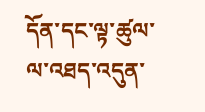དོན་དང་ལྟ་ཚུལ་ལ་འཐད་འདུན་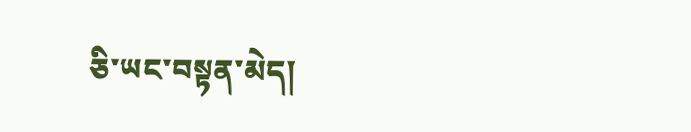ཅི་ཡང་བསྟན་མེད།